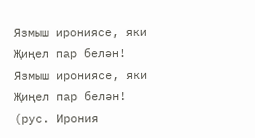Язмыш ирониясе, яки Җиңел пар белән!
Язмыш ирониясе, яки Җиңел пар белән! (рус. Ирония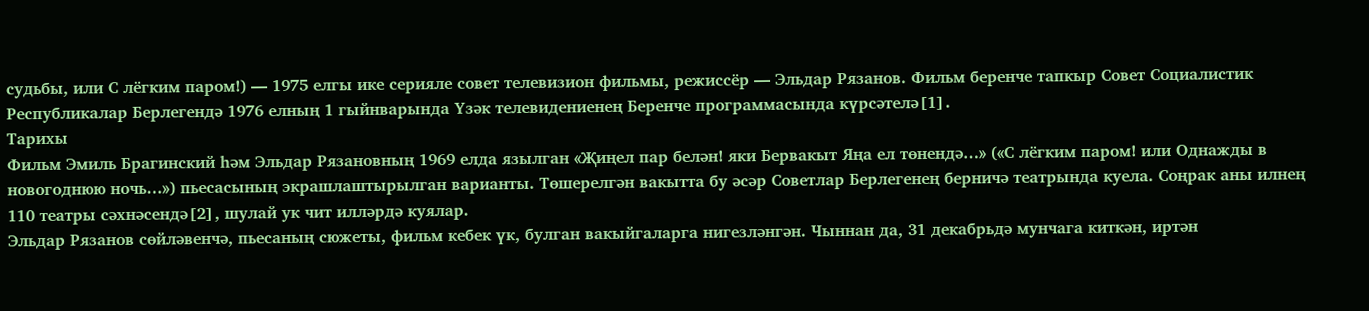судьбы, или С лёгким паром!) — 1975 елгы ике серияле совет телевизион фильмы, режиссёр — Эльдар Рязанов. Фильм беренче тапкыр Совет Социалистик Республикалар Берлегендә 1976 елның 1 гыйнварында Үзәк телевидениенең Беренче программасында күрсәтелә[1].
Тарихы
Фильм Эмиль Брагинский һәм Эльдар Рязановның 1969 елда язылган «Җиңел пар белән! яки Бервакыт Яңа ел төнендә…» («С лёгким паром! или Однажды в новогоднюю ночь…») пьесасының экрашлаштырылган варианты. Төшерелгән вакытта бу әсәр Советлар Берлегенең берничә театрында куела. Соңрак аны илнең 110 театры сәхнәсендә[2], шулай ук чит илләрдә куялар.
Эльдар Рязанов сөйләвенчә, пьесаның сюжеты, фильм кебек үк, булган вакыйгаларга нигезләнгән. Чыннан да, 31 декабрьдә мунчага киткән, иртән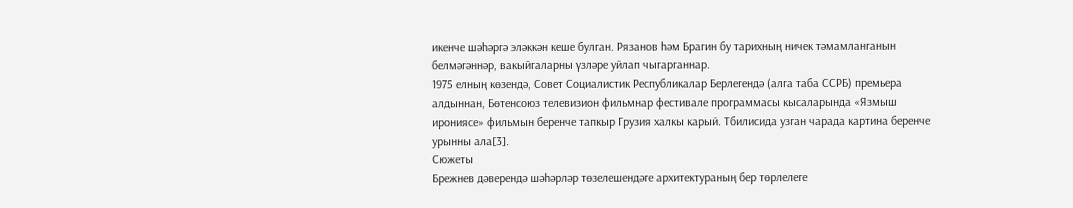икенче шәһәргә эләккән кеше булган. Рязанов һәм Брагин бу тарихның ничек тәмамланганын белмәгәннәр, вакыйгаларны үзләре уйлап чыгарганнар.
1975 елның көзендә, Совет Социалистик Республикалар Берлегендә (алга таба ССРБ) премьера алдыннан, Бөтенсоюз телевизион фильмнар фестивале программасы кысаларында «Язмыш ирониясе» фильмын беренче тапкыр Грузия халкы карый. Тбилисида узган чарада картина беренче урынны ала[3].
Сюжеты
Брежнев дәверендә шәһәрләр төзелешендәге архитектураның бер төрлелеге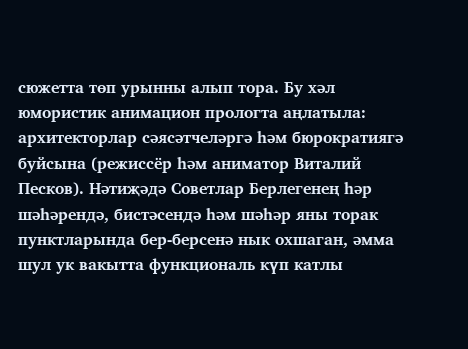сюжетта төп урынны алып тора. Бу хәл юмористик анимацион прологта аңлатыла: архитекторлар сәясәтчеләргә һәм бюрократиягә буйсына (режиссёр һәм аниматор Виталий Песков). Нәтиҗәдә Советлар Берлегенең һәр шәһәрендә, бистәсендә һәм шәһәр яны торак пунктларында бер-берсенә нык охшаган, әмма шул ук вакытта функциональ күп катлы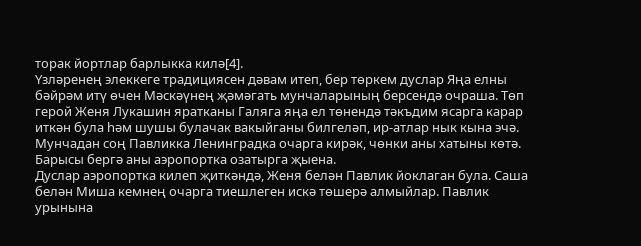торак йортлар барлыкка килә[4].
Үзләренең элеккеге традициясен дәвам итеп, бер төркем дуслар Яңа елны бәйрәм итү өчен Мәскәүнең җәмәгать мунчаларының берсендә очраша. Төп герой Женя Лукашин яратканы Галяга яңа ел төнендә тәкъдим ясарга карар иткән була һәм шушы булачак вакыйганы билгеләп, ир-атлар нык кына эчә. Мунчадан соң Павликка Ленинградка очарга кирәк, чөнки аны хатыны көтә. Барысы бергә аны аэропортка озатырга җыена.
Дуслар аэропортка килеп җиткәндә, Женя белән Павлик йоклаган була. Саша белән Миша кемнең очарга тиешлеген искә төшерә алмыйлар. Павлик урынына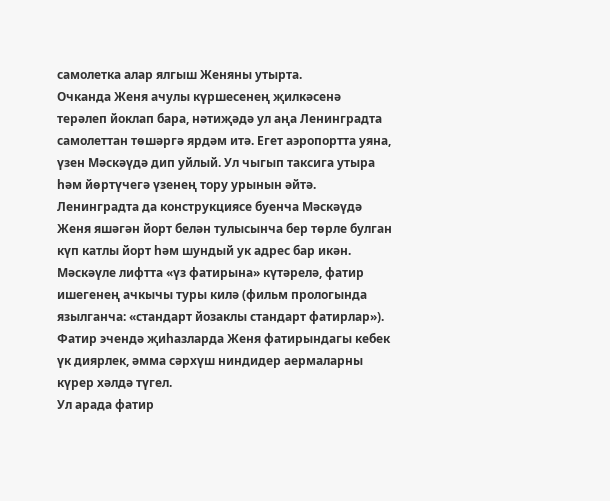самолетка алар ялгыш Женяны утырта.
Очканда Женя ачулы күршесенең җилкәсенә терәлеп йоклап бара, нәтиҗәдә ул аңа Ленинградта самолеттан төшәргә ярдәм итә. Егет аэропортта уяна, үзен Мәскәүдә дип уйлый. Ул чыгып таксига утыра һәм йөртүчегә үзенең тору урынын әйтә.
Ленинградта да конструкциясе буенча Мәскәүдә Женя яшәгән йорт белән тулысынча бер төрле булган күп катлы йорт һәм шундый ук адрес бар икән. Мәскәүле лифтта «үз фатирына» күтәрелә, фатир ишегенең ачкычы туры килә (фильм прологында язылганча: «стандарт йозаклы стандарт фатирлар»). Фатир эчендә җиһазларда Женя фатирындагы кебек үк диярлек, әмма сәрхүш ниндидер аермаларны күрер хәлдә түгел.
Ул арада фатир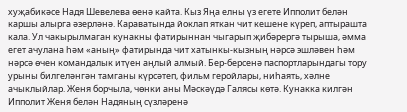хуҗабикәсе Надя Шевелева өенә кайта. Кыз Яңа елны үз егете Ипполит белән каршы алырга әзерләнә. Караватында йоклап яткан чит кешене күреп, аптырашта кала. Ул чакырылмаган кунакны фатирыннан чыгарып җибәрергә тырыша, әмма егет ачулана һәм «аның» фатирында чит хатынкы-кызның нәрсә эшләвен һәм нәрсә өчен командалык итүен аңлый алмый. Бер-берсенә паспортларындагы тору урыны билгеләнгән тамганы күрсәтеп, фильм геройлары, ниһаять, хәлне ачыклыйлар. Женя борчыла, чөнки аны Мәскәүдә Галясы көтә. Кунакка килгән Ипполит Женя белән Надяның сүзләренә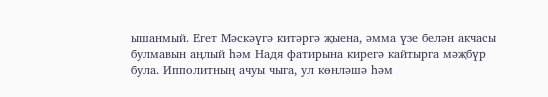ышанмый. Егет Мәскәүгә китәргә җыена, әмма үзе белән акчасы булмавын аңлый һәм Надя фатирына кирегә кайтырга мәҗбүр була. Ипполитның ачуы чыга, ул көнләшә һәм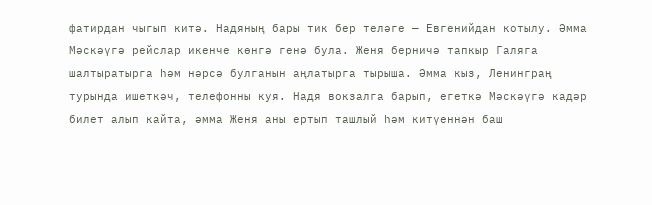фатирдан чыгып китә. Надяның бары тик бер теләге — Евгенийдан котылу. Әмма Мәскәүгә рейслар икенче көнгә генә була. Женя берничә тапкыр Галяга шалтыратырга һәм нәрсә булганын аңлатырга тырыша. Әмма кыз, Ленинграң турында ишеткәч, телефонны куя. Надя вокзалга барып, егеткә Мәскәүгә кадәр билет алып кайта, әмма Женя аны ертып ташлый һәм китүеннән баш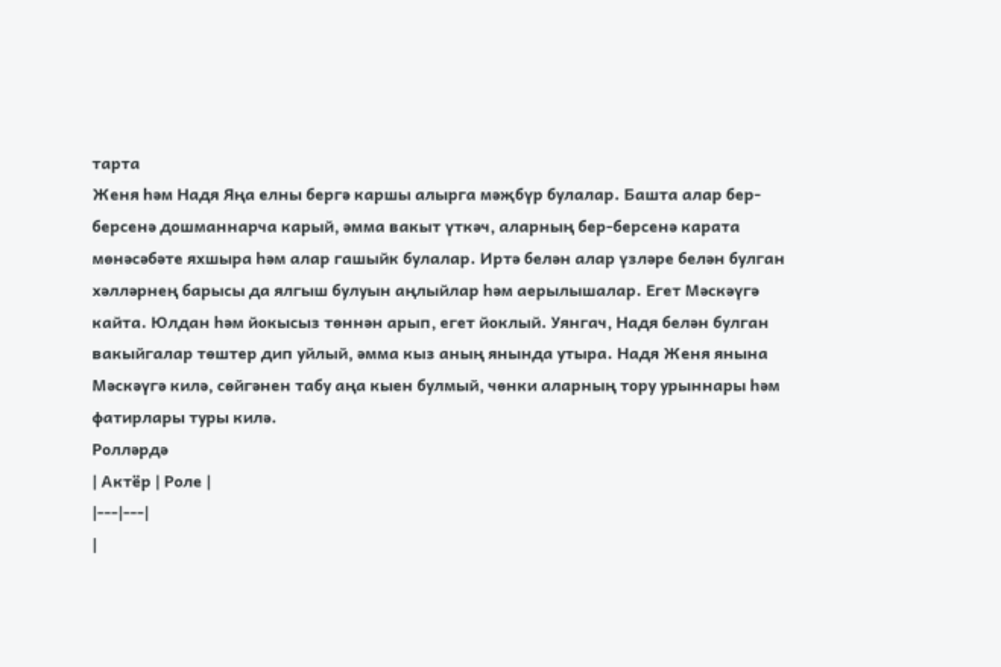тарта
Женя һәм Надя Яңа елны бергә каршы алырга мәҗбүр булалар. Башта алар бер-берсенә дошманнарча карый, әмма вакыт үткәч, аларның бер-берсенә карата мөнәсәбәте яхшыра һәм алар гашыйк булалар. Иртә белән алар үзләре белән булган хәлләрнең барысы да ялгыш булуын аңлыйлар һәм аерылышалар. Егет Мәскәүгә кайта. Юлдан һәм йокысыз төннән арып, егет йоклый. Уянгач, Надя белән булган вакыйгалар төштер дип уйлый, әмма кыз аның янында утыра. Надя Женя янына Мәскәүгә килә, сөйгәнен табу аңа кыен булмый, чөнки аларның тору урыннары һәм фатирлары туры килә.
Ролләрдә
| Актёр | Роле |
|---|---|
|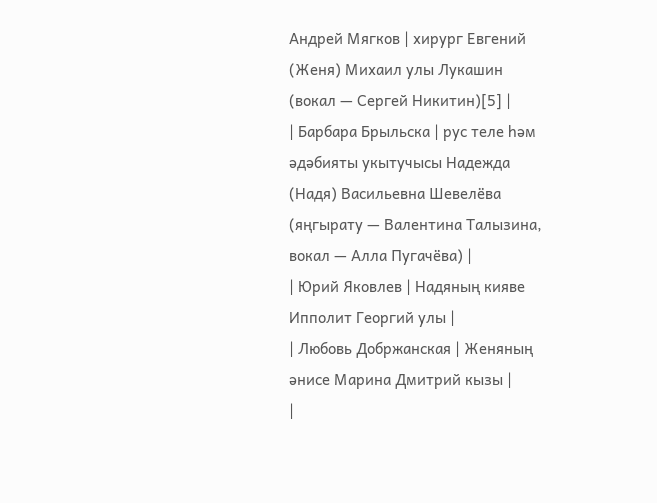Андрей Мягков | хирург Евгений (Женя) Михаил улы Лукашин (вокал — Сергей Никитин)[5] |
| Барбара Брыльска | рус теле һәм әдәбияты укытучысы Надежда (Надя) Васильевна Шевелёва (яңгырату — Валентина Талызина, вокал — Алла Пугачёва) |
| Юрий Яковлев | Надяның кияве Ипполит Георгий улы |
| Любовь Добржанская | Женяның әнисе Марина Дмитрий кызы |
|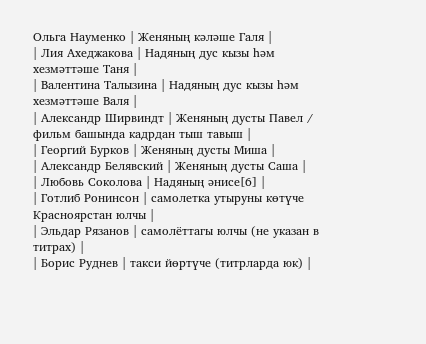Ольга Науменко | Женяның кәләше Галя |
| Лия Ахеджакова | Надяның дус кызы һәм хезмәттәше Таня |
| Валентина Талызина | Надяның дус кызы һәм хезмәттәше Валя |
| Александр Ширвиндт | Женяның дусты Павел / фильм башында кадрдан тыш тавыш |
| Георгий Бурков | Женяның дусты Миша |
| Александр Белявский | Женяның дусты Саша |
| Любовь Соколова | Надяның әнисе[6] |
| Готлиб Ронинсон | самолетка утыруны көтүче Красноярстан юлчы |
| Эльдар Рязанов | самолёттагы юлчы (не указан в титрах) |
| Борис Руднев | такси йөртүче (титрларда юк) |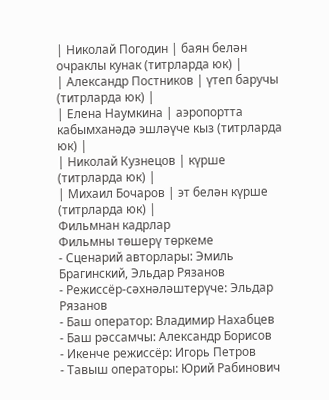| Николай Погодин | баян белән очраклы кунак (титрларда юк) |
| Александр Постников | үтеп баручы (титрларда юк) |
| Елена Наумкина | аэропортта кабымханәдә эшләүче кыз (титрларда юк) |
| Николай Кузнецов | күрше (титрларда юк) |
| Михаил Бочаров | эт белән күрше (титрларда юк) |
Фильмнан кадрлар
Фильмны төшерү төркеме
- Сценарий авторлары: Эмиль Брагинский, Эльдар Рязанов
- Режиссёр-сәхнәләштерүче: Эльдар Рязанов
- Баш оператор: Владимир Нахабцев
- Баш рәссамчы: Александр Борисов
- Икенче режиссёр: Игорь Петров
- Тавыш операторы: Юрий Рабинович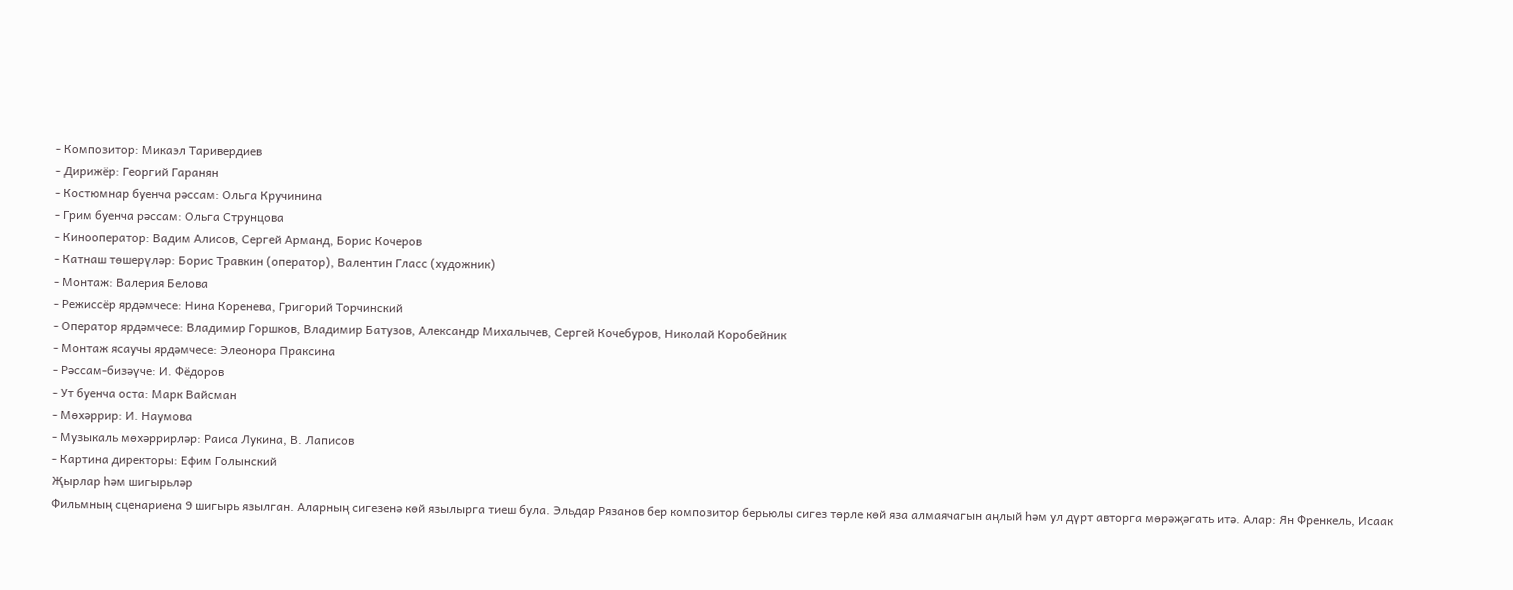- Композитор: Микаэл Таривердиев
- Дирижёр: Георгий Гаранян
- Костюмнар буенча рәссам: Ольга Кручинина
- Грим буенча рәссам: Ольга Струнцова
- Кинооператор: Вадим Алисов, Сергей Арманд, Борис Кочеров
- Катнаш төшерүләр: Борис Травкин (оператор), Валентин Гласс (художник)
- Монтаж: Валерия Белова
- Режиссёр ярдәмчесе: Нина Коренева, Григорий Торчинский
- Оператор ярдәмчесе: Владимир Горшков, Владимир Батузов, Александр Михалычев, Сергей Кочебуров, Николай Коробейник
- Монтаж ясаучы ярдәмчесе: Элеонора Праксина
- Рәссам-бизәүче: И. Фёдоров
- Ут буенча оста: Марк Вайсман
- Мөхәррир: И. Наумова
- Музыкаль мөхәррирләр: Раиса Лукина, В. Лаписов
- Картина директоры: Ефим Голынский
Җырлар һәм шигырьләр
Фильмның сценариена 9 шигырь язылган. Аларның сигезенә көй язылырга тиеш була. Эльдар Рязанов бер композитор берьюлы сигез төрле көй яза алмаячагын аңлый һәм ул дүрт авторга мөрәҗәгать итә. Алар: Ян Френкель, Исаак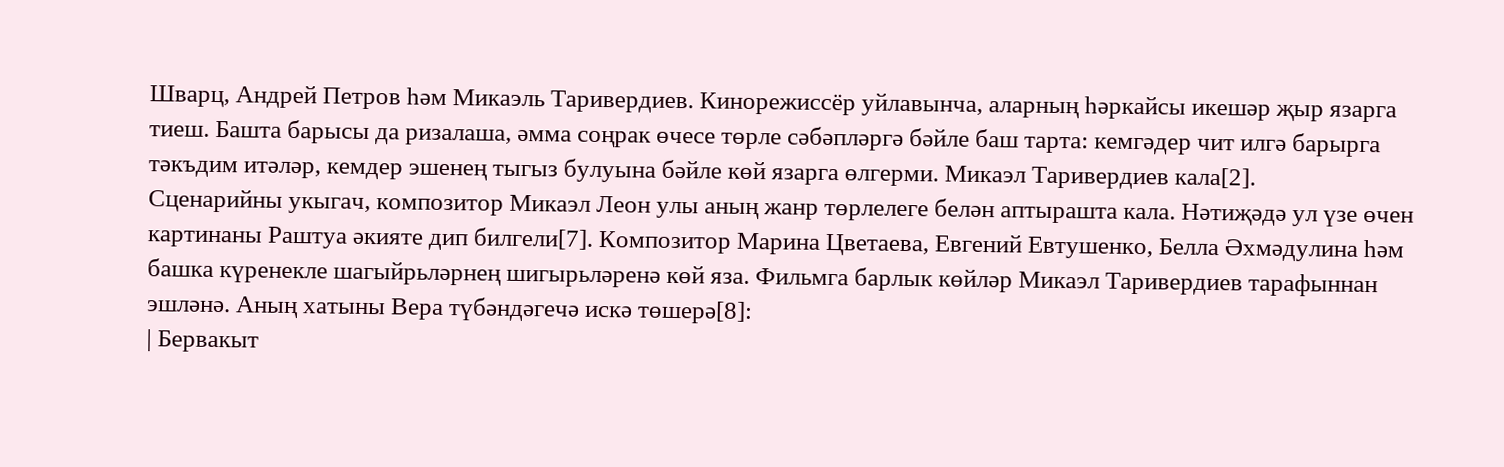Шварц, Андрей Петров һәм Микаэль Таривердиев. Кинорежиссёр уйлавынча, аларның һәркайсы икешәр җыр язарга тиеш. Башта барысы да ризалаша, әмма соңрак өчесе төрле сәбәпләргә бәйле баш тарта: кемгәдер чит илгә барырга тәкъдим итәләр, кемдер эшенең тыгыз булуына бәйле көй язарга өлгерми. Микаэл Таривердиев кала[2].
Сценарийны укыгач, композитор Микаэл Леон улы аның жанр төрлелеге белән аптырашта кала. Нәтиҗәдә ул үзе өчен картинаны Раштуа әкияте дип билгели[7]. Композитор Марина Цветаева, Евгений Евтушенко, Белла Әхмәдулина һәм башка күренекле шагыйрьләрнең шигырьләренә көй яза. Фильмга барлык көйләр Микаэл Таривердиев тарафыннан эшләнә. Аның хатыны Вера түбәндәгечә искә төшерә[8]:
| Бервакыт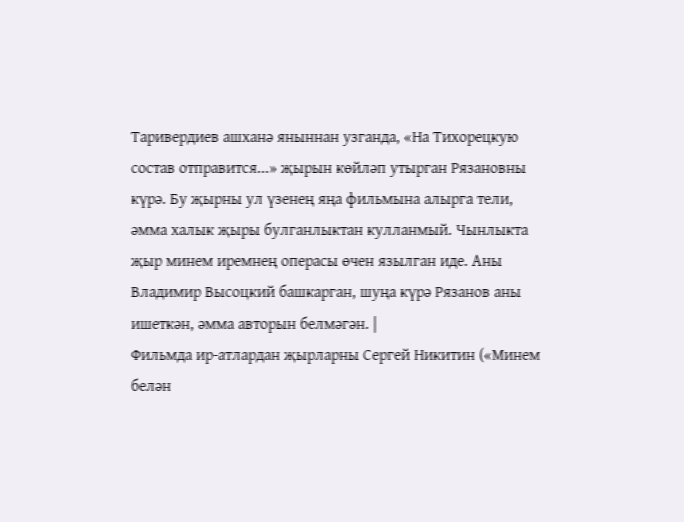Таривердиев ашханә яныннан узганда, «На Тихорецкую состав отправится...» җырын көйләп утырган Рязановны күрә. Бу җырны ул үзенең яңа фильмына алырга тели, әмма халык җыры булганлыктан кулланмый. Чынлыкта җыр минем иремнең операсы өчен язылган иде. Аны Владимир Высоцкий башкарган, шуңа күрә Рязанов аны ишеткән, әмма авторын белмәгән. |
Фильмда ир-атлардан җырларны Сергей Никитин («Минем белән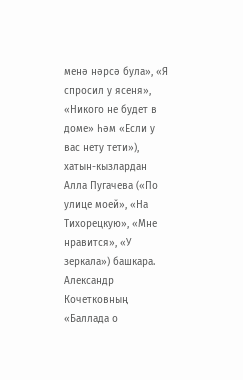менә нәрсә була», «Я спросил у ясеня», «Никого не будет в доме» һәм «Если у вас нету тети»), хатын-кызлардан Алла Пугачева («По улице моей», «На Тихорецкую», «Мне нравится», «У зеркала») башкара.
Александр Кочетковның «Баллада о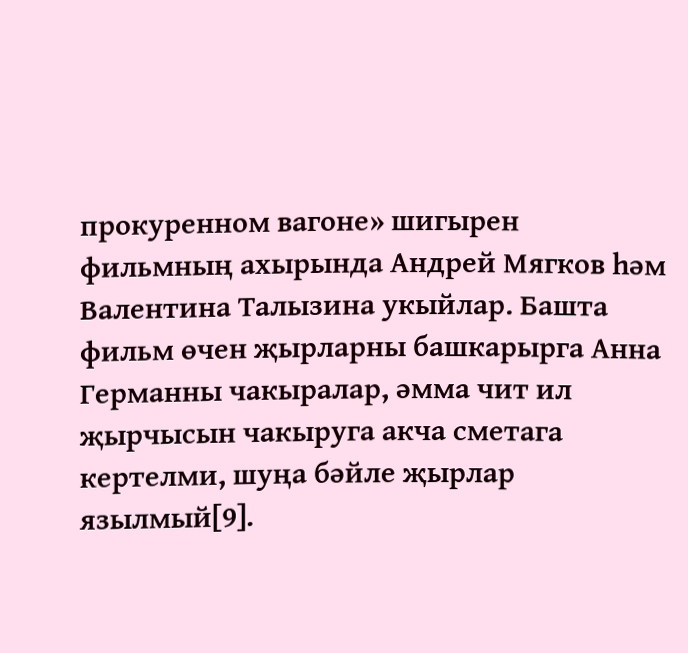прокуренном вагоне» шигырен фильмның ахырында Андрей Мягков һәм Валентина Талызина укыйлар. Башта фильм өчен җырларны башкарырга Анна Германны чакыралар, әмма чит ил җырчысын чакыруга акча сметага кертелми, шуңа бәйле җырлар язылмый[9].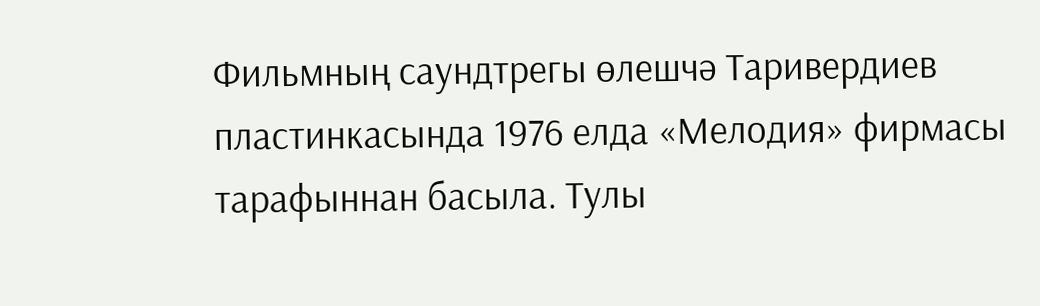Фильмның саундтрегы өлешчә Таривердиев пластинкасында 1976 елда «Мелодия» фирмасы тарафыннан басыла. Тулы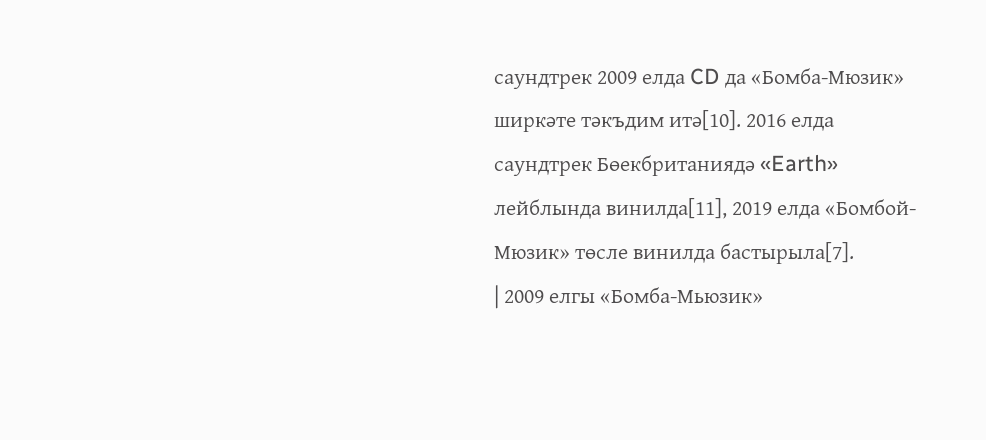саундтрек 2009 елда CD да «Бомба-Мюзик» ширкәте тәкъдим итә[10]. 2016 елда саундтрек Бөекбританиядә «Earth» лейблында винилда[11], 2019 елда «Бомбой-Мюзик» төсле винилда бастырыла[7].
| 2009 елгы «Бомба-Мьюзик»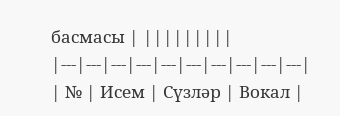басмасы | |||||||||
|---|---|---|---|---|---|---|---|---|---|
| № | Исем | Сүзләр | Вокал |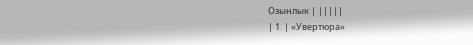Озынлык | |||||
| 1. | «Увертюра»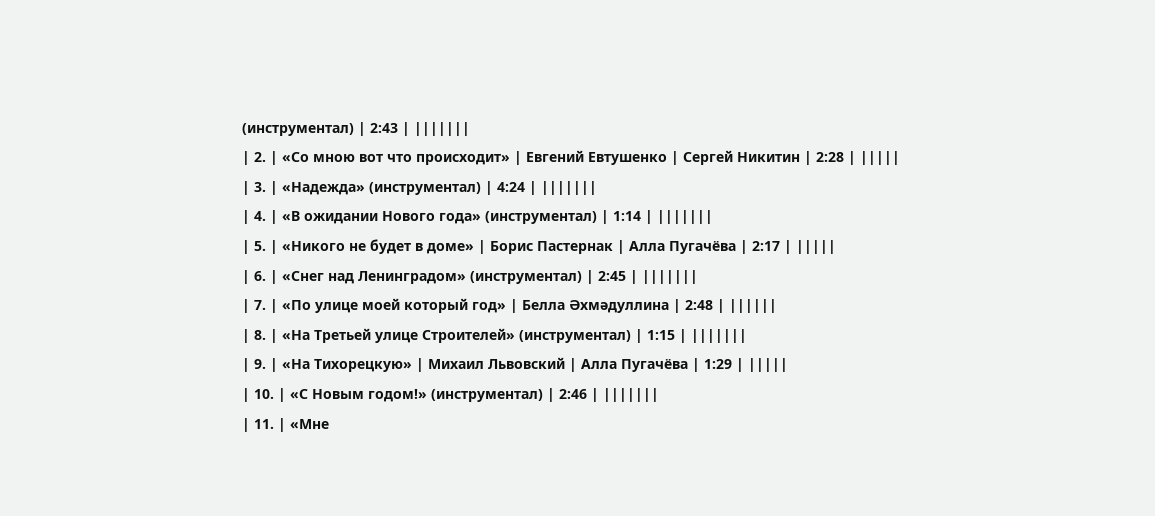(инструментал) | 2:43 | |||||||
| 2. | «Со мною вот что происходит» | Евгений Евтушенко | Сергей Никитин | 2:28 | |||||
| 3. | «Надежда» (инструментал) | 4:24 | |||||||
| 4. | «В ожидании Нового года» (инструментал) | 1:14 | |||||||
| 5. | «Никого не будет в доме» | Борис Пастернак | Алла Пугачёва | 2:17 | |||||
| 6. | «Снег над Ленинградом» (инструментал) | 2:45 | |||||||
| 7. | «По улице моей который год» | Белла Әхмәдуллина | 2:48 | ||||||
| 8. | «На Третьей улице Строителей» (инструментал) | 1:15 | |||||||
| 9. | «На Тихорецкую» | Михаил Львовский | Алла Пугачёва | 1:29 | |||||
| 10. | «С Новым годом!» (инструментал) | 2:46 | |||||||
| 11. | «Мне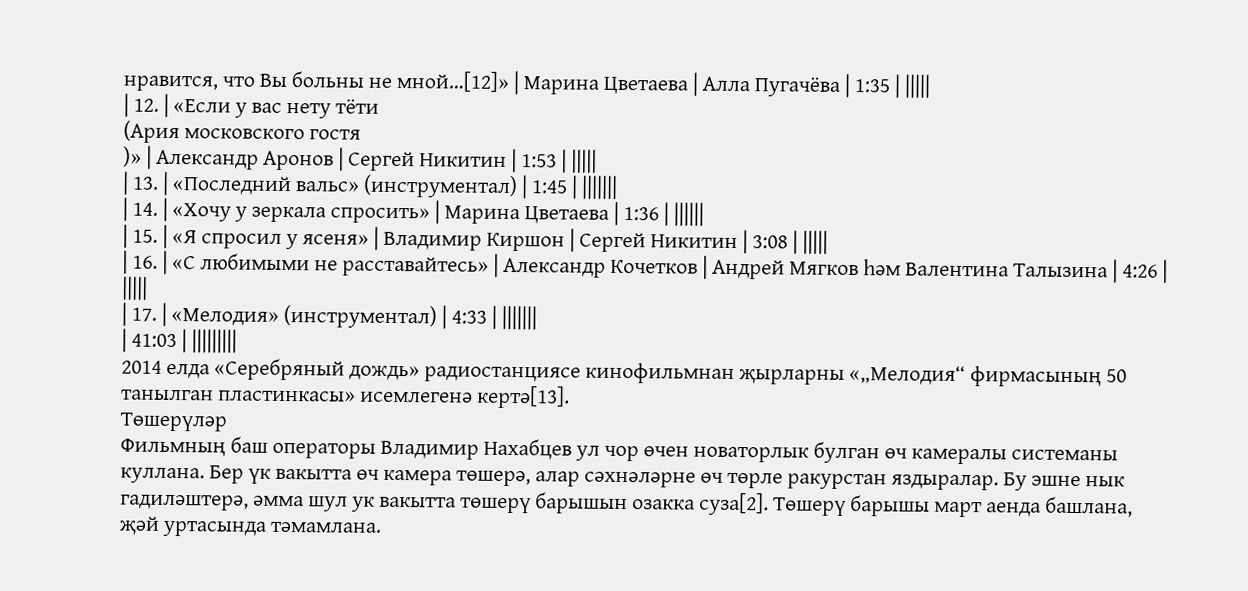нравится, что Вы больны не мной…[12]» | Марина Цветаева | Алла Пугачёва | 1:35 | |||||
| 12. | «Если у вас нету тёти
(Ария московского гостя
)» | Александр Аронов | Сергей Никитин | 1:53 | |||||
| 13. | «Последний вальс» (инструментал) | 1:45 | |||||||
| 14. | «Хочу у зеркала спросить» | Марина Цветаева | 1:36 | ||||||
| 15. | «Я спросил у ясеня» | Владимир Киршон | Сергей Никитин | 3:08 | |||||
| 16. | «С любимыми не расставайтесь» | Александр Кочетков | Андрей Мягков һәм Валентина Талызина | 4:26 | |||||
| 17. | «Мелодия» (инструментал) | 4:33 | |||||||
| 41:03 | |||||||||
2014 елда «Серебряный дождь» радиостанциясе кинофильмнан җырларны «„Мелодия“ фирмасының 50 танылган пластинкасы» исемлегенә кертә[13].
Төшерүләр
Фильмның баш операторы Владимир Нахабцев ул чор өчен новаторлык булган өч камералы системаны куллана. Бер үк вакытта өч камера төшерә, алар сәхнәләрне өч төрле ракурстан яздыралар. Бу эшне нык гадиләштерә, әмма шул ук вакытта төшерү барышын озакка суза[2]. Төшерү барышы март аенда башлана, җәй уртасында тәмамлана.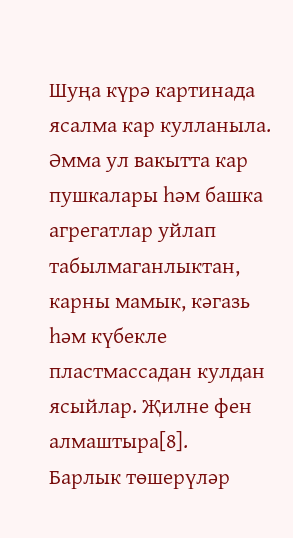Шуңа күрә картинада ясалма кар кулланыла. Әмма ул вакытта кар пушкалары һәм башка агрегатлар уйлап табылмаганлыктан, карны мамык, кәгазь һәм күбекле пластмассадан кулдан ясыйлар. Җилне фен алмаштыра[8].
Барлык төшерүләр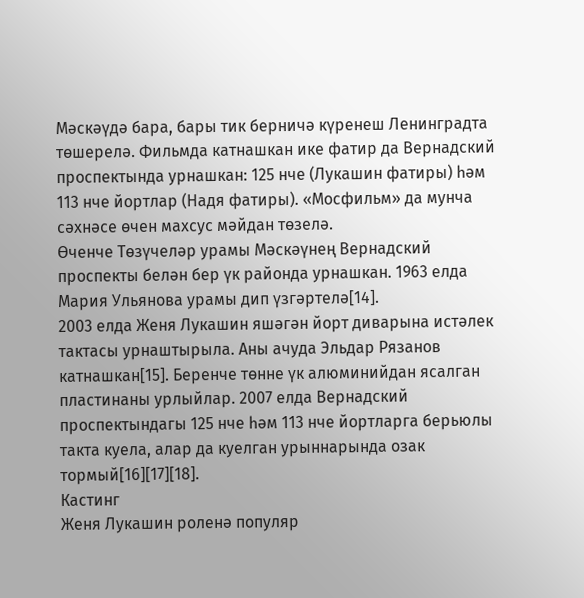Мәскәүдә бара, бары тик берничә күренеш Ленинградта төшерелә. Фильмда катнашкан ике фатир да Вернадский проспектында урнашкан: 125 нче (Лукашин фатиры) һәм 113 нче йортлар (Надя фатиры). «Мосфильм» да мунча сәхнәсе өчен махсус мәйдан төзелә.
Өченче Төзүчеләр урамы Мәскәүнең Вернадский проспекты белән бер үк районда урнашкан. 1963 елда Мария Ульянова урамы дип үзгәртелә[14].
2003 елда Женя Лукашин яшәгән йорт диварына истәлек тактасы урнаштырыла. Аны ачуда Эльдар Рязанов катнашкан[15]. Беренче төнне үк алюминийдан ясалган пластинаны урлыйлар. 2007 елда Вернадский проспектындагы 125 нче һәм 113 нче йортларга берьюлы такта куела, алар да куелган урыннарында озак тормый[16][17][18].
Кастинг
Женя Лукашин роленә популяр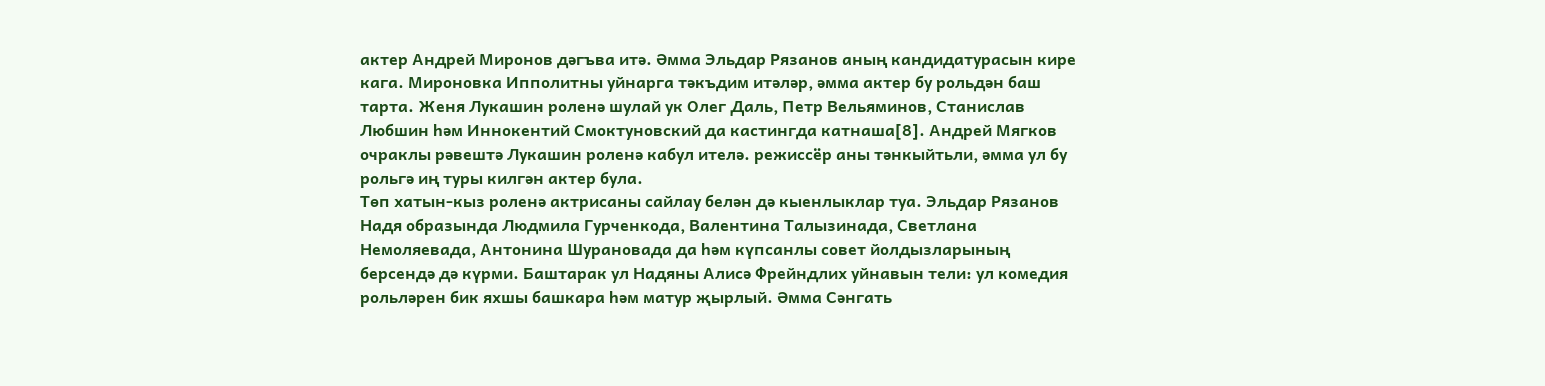актер Андрей Миронов дәгъва итә. Әмма Эльдар Рязанов аның кандидатурасын кире кага. Мироновка Ипполитны уйнарга тәкъдим итәләр, әмма актер бу рольдән баш тарта. Женя Лукашин роленә шулай ук Олег Даль, Петр Вельяминов, Станислав Любшин һәм Иннокентий Смоктуновский да кастингда катнаша[8]. Андрей Мягков очраклы рәвештә Лукашин роленә кабул ителә. режиссёр аны тәнкыйтьли, әмма ул бу рольгә иң туры килгән актер була.
Төп хатын-кыз роленә актрисаны сайлау белән дә кыенлыклар туа. Эльдар Рязанов Надя образында Людмила Гурченкода, Валентина Талызинада, Светлана Немоляевада, Антонина Шурановада да һәм күпсанлы совет йолдызларының берсендә дә күрми. Баштарак ул Надяны Алисә Фрейндлих уйнавын тели: ул комедия рольләрен бик яхшы башкара һәм матур җырлый. Әмма Сәнгать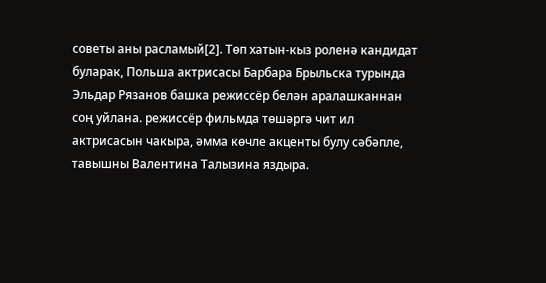советы аны расламый[2]. Төп хатын-кыз роленә кандидат буларак, Польша актрисасы Барбара Брыльска турында Эльдар Рязанов башка режиссёр белән аралашканнан соң уйлана. режиссёр фильмда төшәргә чит ил актрисасын чакыра, әмма көчле акценты булу сәбәпле, тавышны Валентина Талызина яздыра.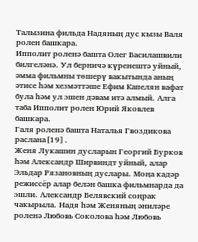Талызина фильда Надяның дус кызы Валя ролен башкара.
Ипполит роленә башта Олег Басилашвили билгеләнә. Ул берничә күренештә уйный, әмма фильмны төшерү вакытында аның әтисе һәм хезмәттәше Ефим Капелян вафат була һәм ул эшен дәвам итә алмый. Алга таба Ипполит ролен Юрий Яковлев башкара.
Галя роленә башта Наталья Гвоздикова раслана[19].
Женя Лукашин дусларын Георгий Бурков һәм Александр Ширвиндт уйный, алар Эльдар Рязановның дуслары. Моңа кадәр режиссёр алар белән башка фильмнарда да эшли. Александр Белявский соңрак чакырыла. Надя һәм Женяның әниләре роленә Любовь Соколова һәм Любовь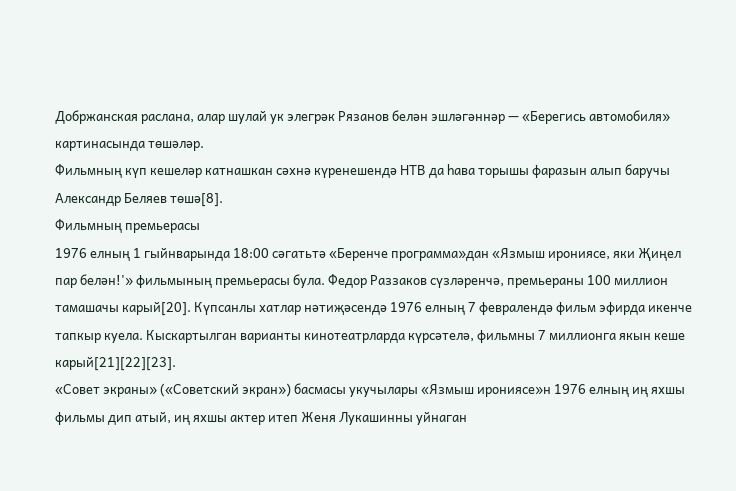Добржанская раслана, алар шулай ук элегрәк Рязанов белән эшләгәннәр — «Берегись автомобиля» картинасында төшәләр.
Фильмның күп кешеләр катнашкан сәхнә күренешендә НТВ да һава торышы фаразын алып баручы Александр Беляев төшә[8].
Фильмның премьерасы
1976 елның 1 гыйнварында 18:00 сәгатьтә «Беренче программа»дан «Язмыш ирониясе, яки Җиңел пар белән!'» фильмының премьерасы була. Федор Раззаков сүзләренчә, премьераны 100 миллион тамашачы карый[20]. Күпсанлы хатлар нәтиҗәсендә 1976 елның 7 февралендә фильм эфирда икенче тапкыр куела. Кыскартылган варианты кинотеатрларда күрсәтелә, фильмны 7 миллионга якын кеше карый[21][22][23].
«Совет экраны» («Советский экран») басмасы укучылары «Язмыш ирониясе»н 1976 елның иң яхшы фильмы дип атый, иң яхшы актер итеп Женя Лукашинны уйнаган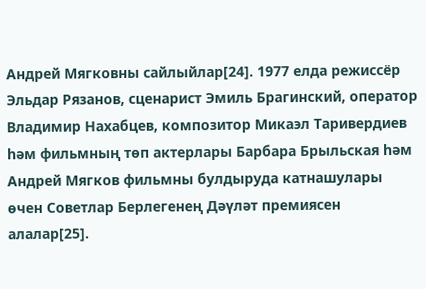Андрей Мягковны сайлыйлар[24]. 1977 елда режиссёр Эльдар Рязанов, сценарист Эмиль Брагинский, оператор Владимир Нахабцев, композитор Микаэл Таривердиев һәм фильмның төп актерлары Барбара Брыльская һәм Андрей Мягков фильмны булдыруда катнашулары өчен Советлар Берлегенең Дәүләт премиясен алалар[25].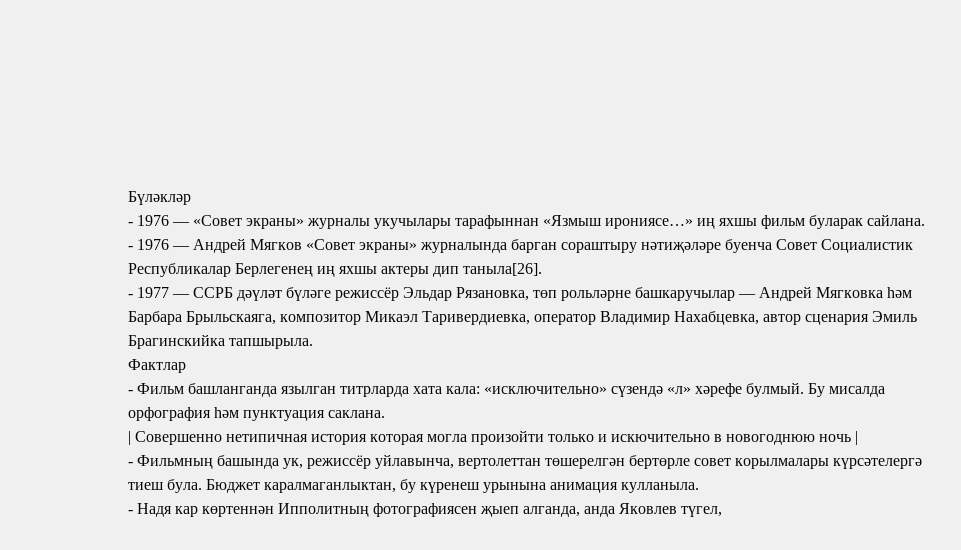Бүләкләр
- 1976 — «Совет экраны» журналы укучылары тарафыннан «Язмыш ирониясе…» иң яхшы фильм буларак сайлана.
- 1976 — Андрей Мягков «Совет экраны» журналында барган сораштыру нәтиҗәләре буенча Совет Социалистик Республикалар Берлегенең иң яхшы актеры дип таныла[26].
- 1977 — ССРБ дәүләт бүләге режиссёр Эльдар Рязановка, төп рольләрне башкаручылар — Андрей Мягковка һәм Барбара Брыльскаяга, композитор Микаэл Таривердиевка, оператор Владимир Нахабцевка, автор сценария Эмиль Брагинскийка тапшырыла.
Фактлар
- Фильм башланганда язылган титрларда хата кала: «исключительно» сүзендә «л» хәрефе булмый. Бу мисалда орфография һәм пунктуация саклана.
| Совершенно нетипичная история которая могла произойти только и искючительно в новогоднюю ночь |
- Фильмның башында ук, режиссёр уйлавынча, вертолеттан төшерелгән бертөрле совет корылмалары күрсәтелергә тиеш була. Бюджет каралмаганлыктан, бу күренеш урынына анимация кулланыла.
- Надя кар көртеннән Ипполитның фотографиясен җыеп алганда, анда Яковлев түгел,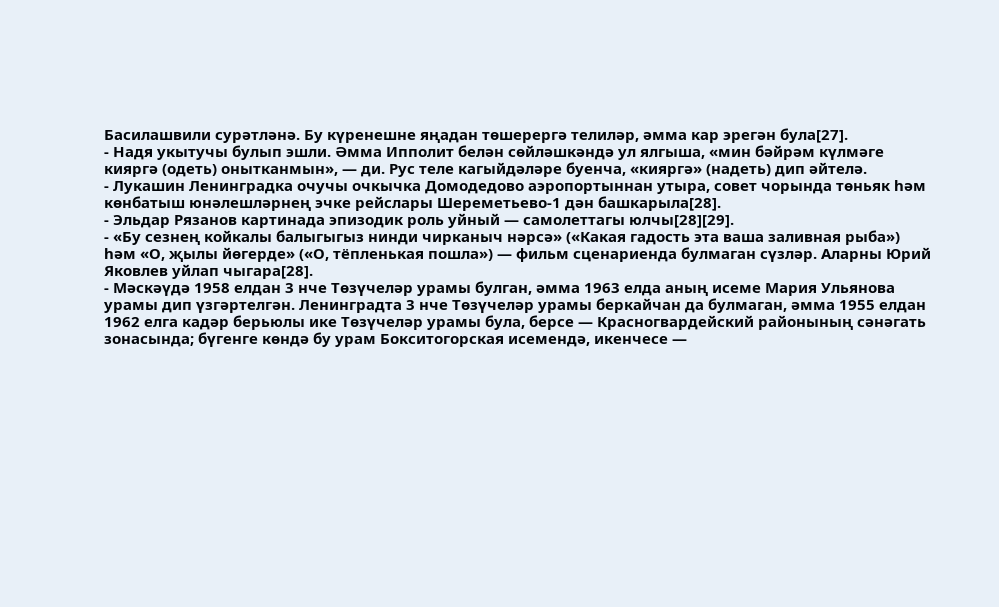Басилашвили сурәтләнә. Бу күренешне яңадан төшерергә телиләр, әмма кар эрегән була[27].
- Надя укытучы булып эшли. Әмма Ипполит белән сөйләшкәндә ул ялгыша, «мин бәйрәм күлмәге кияргә (одеть) онытканмын», — ди. Рус теле кагыйдәләре буенча, «кияргә» (надеть) дип әйтелә.
- Лукашин Ленинградка очучы очкычка Домодедово аэропортыннан утыра, совет чорында төньяк һәм көнбатыш юнәлешләрнең эчке рейслары Шереметьево-1 дән башкарыла[28].
- Эльдар Рязанов картинада эпизодик роль уйный — самолеттагы юлчы[28][29].
- «Бу сезнең койкалы балыгыгыз нинди чирканыч нәрсә» («Какая гадость эта ваша заливная рыба») һәм «О, җылы йөгерде» («О, тёпленькая пошла») — фильм сценариенда булмаган сүзләр. Аларны Юрий Яковлев уйлап чыгара[28].
- Мәскәүдә 1958 елдан 3 нче Төзүчеләр урамы булган, әмма 1963 елда аның исеме Мария Ульянова урамы дип үзгәртелгән. Ленинградта 3 нче Төзүчеләр урамы беркайчан да булмаган, әмма 1955 елдан 1962 елга кадәр берьюлы ике Төзүчеләр урамы була, берсе — Красногвардейский районының сәнәгать зонасында; бүгенге көндә бу урам Бокситогорская исемендә, икенчесе —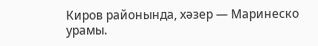Киров районында, хәзер — Маринеско урамы.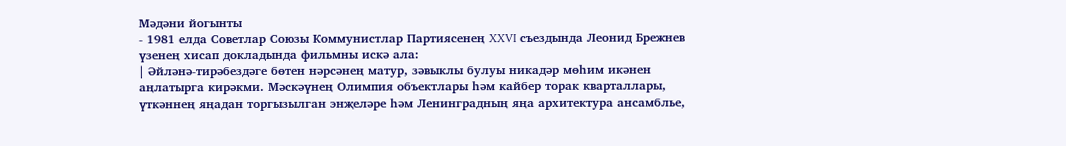Мәдәни йогынты
- 1981 елда Советлар Союзы Коммунистлар Партиясенең XXVI съездында Леонид Брежнев үзенең хисап докладында фильмны искә ала:
| Әйләнә-тирәбездәге бөтен нәрсәнең матур, зәвыклы булуы никадәр мөһим икәнен аңлатырга кирәкми. Мәскәүнең Олимпия объектлары һәм кайбер торак кварталлары, үткәннең яңадан торгызылган энҗеләре һәм Ленинградның яңа архитектура ансамблье,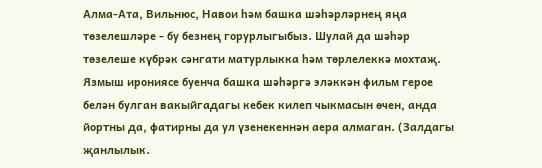Алма-Ата, Вильнюс, Навои һәм башка шәһәрләрнең яңа төзелешләре - бу безнең горурлыгыбыз. Шулай да шәһәр төзелеше күбрәк сәнгати матурлыкка һәм төрлелеккә мохтаҗ. Язмыш ирониясе буенча башка шәһәргә эләккән фильм герое белән булган вакыйгадагы кебек килеп чыкмасын өчен, анда йортны да, фатирны да ул үзенекеннән аера алмаган. (Залдагы җанлылык.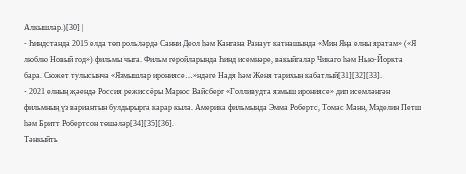Алкышлар.)[30] |
- Һиндстанда 2015 елда төп рольләрдә Санни Деол һәм Кангана Ранаут катнашында «Мин Яңа елны яратам» («Я люблю Новый год») фильмы чыга. Фильм геройларында Һинд исемнәре, вакыйгалар Чикаго һәм Нью-Йоркта бара. Сюжет тулысынча «Язмышлар ирониясе…»ндәге Надя һәм Женя тарихын кабатлый[31][32][33].
- 2021 елның җәендә Россия режиссёры Марюс Вайсберг «Голливудта язмыш ирониясе» дип исемләнгән фильмның үз вариантын булдырырга карар кыла. Америка фильмында Эмма Робертс, Томас Манн, Мэделин Петш һәм Бритт Робертсон төшәләр[34][35][36].
Тәнкыйть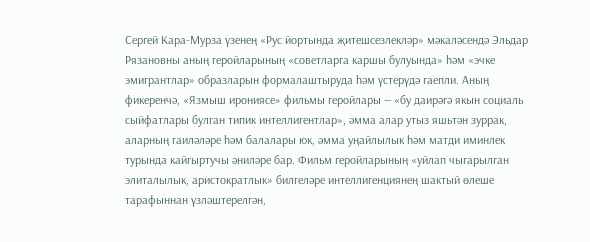Сергей Кара-Мурза үзенең «Рус йортында җитешсезлекләр» мәкаләсендә Эльдар Рязановны аның геройларының «советларга каршы булуында» һәм «эчке эмигрантлар» образларын формалаштыруда һәм үстерүдә гаепли. Аның фикеренчә, «Язмыш ирониясе» фильмы геройлары — «бу даирәгә якын социаль сыйфатлары булган типик интеллигентлар», әмма алар утыз яшьтән зуррак, аларның гаиләләре һәм балалары юк, әмма уңайлылык һәм матди иминлек турында кайгыртучы әниләре бар. Фильм геройларының «уйлап чыгарылган элиталылык, аристократлык» билгеләре интеллигенциянең шактый өлеше тарафыннан үзләштерелгән,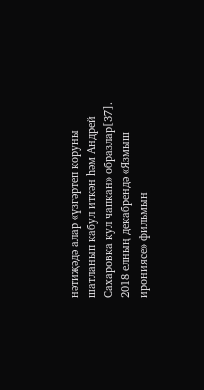нәтиҗәдә алар «үзгәртеп коруны шатланып кабул иткән һәм Андрей Сахаровка кул чапкан» образлар[37].
2018 елның декабрендә «Язмыш ирониясе» фильмын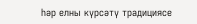һәр елны күрсәтү традициясе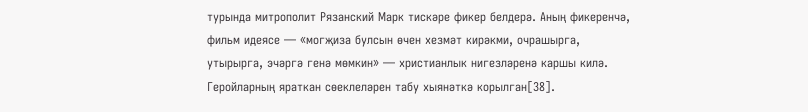турында митрополит Рязанский Марк тискәре фикер белдерә. Аның фикеренчә, фильм идеясе — «могҗиза булсын өчен хезмәт кирәкми, очрашырга, утырырга, эчәргә генә мөмкин» — христианлык нигезләренә каршы килә. Геройларның яраткан сөеклеләрен табу хыянәткә корылган[38].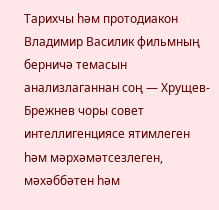Тарихчы һәм протодиакон Владимир Василик фильмның берничә темасын анализлаганнан соң — Хрущев-Брежнев чоры совет интеллигенциясе ятимлеген һәм мәрхәмәтсезлеген, мәхәббәтен һәм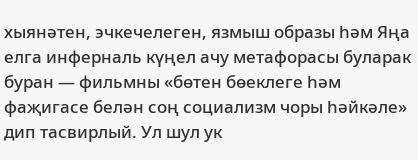хыянәтен, эчкечелеген, язмыш образы һәм Яңа елга инферналь күңел ачу метафорасы буларак буран — фильмны «бөтен бөеклеге һәм фаҗигасе белән соң социализм чоры һәйкәле» дип тасвирлый. Ул шул ук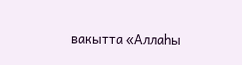вакытта «Аллаһы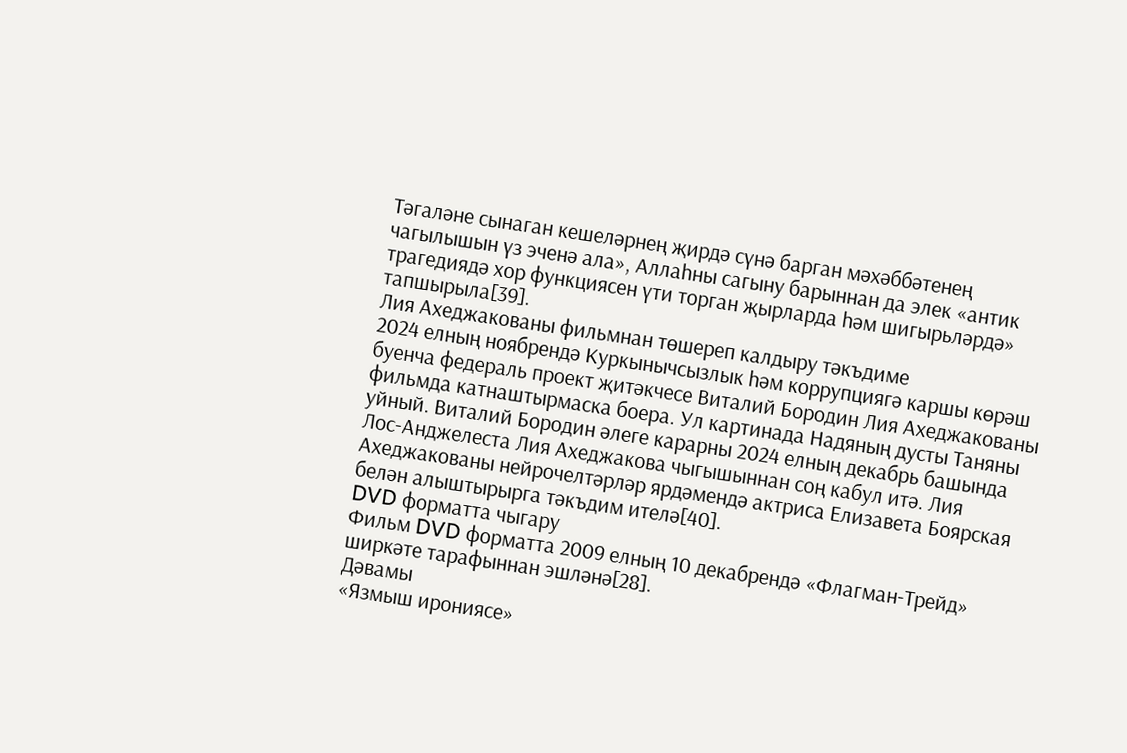Тәгаләне сынаган кешеләрнең җирдә сүнә барган мәхәббәтенең чагылышын үз эченә ала», Аллаһны сагыну барыннан да элек «антик трагедиядә хор функциясен үти торган җырларда һәм шигырьләрдә» тапшырыла[39].
Лия Ахеджакованы фильмнан төшереп калдыру тәкъдиме
2024 елның ноябрендә Куркынычсызлык һәм коррупциягә каршы көрәш буенча федераль проект җитәкчесе Виталий Бородин Лия Ахеджакованы фильмда катнаштырмаска боера. Ул картинада Надяның дусты Таняны уйный. Виталий Бородин әлеге карарны 2024 елның декабрь башында Лос-Анджелеста Лия Ахеджакова чыгышыннан соң кабул итә. Лия Ахеджакованы нейрочелтәрләр ярдәмендә актриса Елизавета Боярская белән алыштырырга тәкъдим ителә[40].
DVD форматта чыгару
Фильм DVD форматта 2009 елның 10 декабрендә «Флагман-Трейд» ширкәте тарафыннан эшләнә[28].
Дәвамы
«Язмыш ирониясе»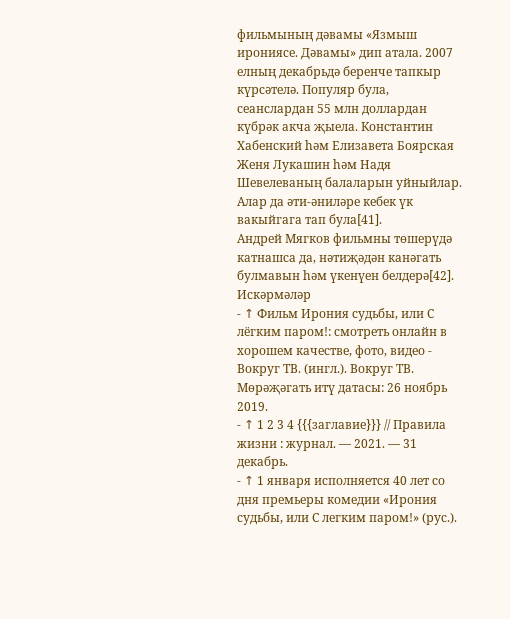фильмының дәвамы «Язмыш ирониясе. Дәвамы» дип атала. 2007 елның декабрьдә беренче тапкыр күрсәтелә. Популяр була, сеанслардан 55 млн доллардан күбрәк акча җыела. Константин Хабенский һәм Елизавета Боярская Женя Лукашин һәм Надя Шевелеваның балаларын уйныйлар. Алар да әти-әниләре кебек үк вакыйгага тап була[41].
Андрей Мягков фильмны төшерүдә катнашса да, нәтиҗәдән канәгать булмавын һәм үкенүен белдерә[42].
Искәрмәләр
- ↑ Фильм Ирония судьбы, или С лёгким паром!: смотреть онлайн в хорошем качестве, фото, видео - Вокруг ТВ. (ингл.). Вокруг ТВ. Мөрәҗәгать итү датасы: 26 ноябрь 2019.
- ↑ 1 2 3 4 {{{заглавие}}} // Правила жизни : журнал. — 2021. — 31 декабрь.
- ↑ 1 января исполняется 40 лет со дня премьеры комедии «Ирония судьбы, или С легким паром!» (рус.).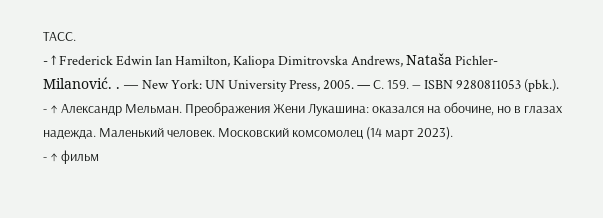ТАСС.
- ↑ Frederick Edwin Ian Hamilton, Kaliopa Dimitrovska Andrews, Nataša Pichler-Milanović. . — New York: UN University Press, 2005. — С. 159. — ISBN 9280811053 (pbk.).
- ↑ Александр Мельман. Преображения Жени Лукашина: оказался на обочине, но в глазах надежда. Маленький человек. Московский комсомолец (14 март 2023).
- ↑ фильм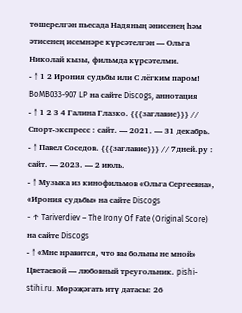төшерелгән пьесада Надяның әнисенең һәм әтисенең исемнәре күрсәтелгән — Ольга Николай кызы, фильмда күрсәтелми.
- ↑ 1 2 Ирония судьбы или С лёгким паром! BoMB033-907 LP на сайте Discogs, аннотация
- ↑ 1 2 3 4 Галина Глазко. {{{заглавие}}} // Спорт-экспресс : сайт. — 2021. — 31 декабрь.
- ↑ Павел Соседов. {{{заглавие}}} // 7дней.ру : сайт. — 2023. — 2 июль.
- ↑ Музыка из кинофильмов «Ольга Сергеевна», «Ирония судьбы» на сайте Discogs
- ↑ Tariverdiev – The Irony Of Fate (Original Score) на сайте Discogs
- ↑ «Мне нравится, что вы больны не мной» Цветаевой — любовный треугольник. pishi-stihi.ru. Мөрәҗәгать итү датасы: 26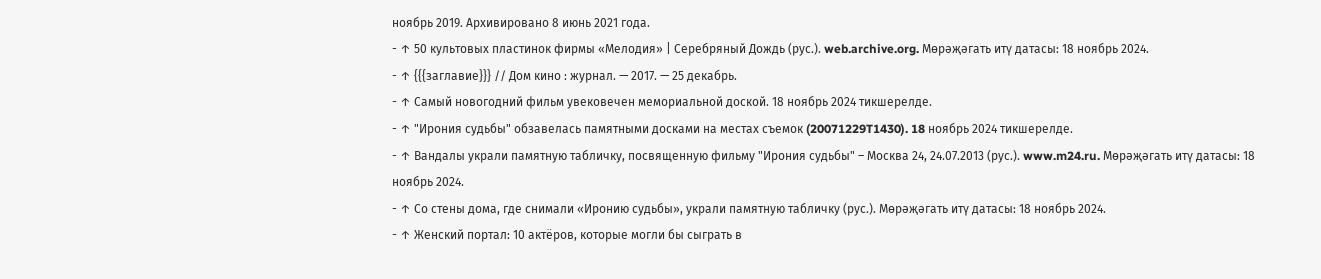ноябрь 2019. Архивировано 8 июнь 2021 года.
- ↑ 50 культовых пластинок фирмы «Мелодия» | Серебряный Дождь (рус.). web.archive.org. Мөрәҗәгать итү датасы: 18 ноябрь 2024.
- ↑ {{{заглавие}}} // Дом кино : журнал. — 2017. — 25 декабрь.
- ↑ Самый новогодний фильм увековечен мемориальной доской. 18 ноябрь 2024 тикшерелде.
- ↑ "Ирония судьбы" обзавелась памятными досками на местах съемок (20071229T1430). 18 ноябрь 2024 тикшерелде.
- ↑ Вандалы украли памятную табличку, посвященную фильму "Ирония судьбы" – Москва 24, 24.07.2013 (рус.). www.m24.ru. Мөрәҗәгать итү датасы: 18 ноябрь 2024.
- ↑ Со стены дома, где снимали «Иронию судьбы», украли памятную табличку (рус.). Мөрәҗәгать итү датасы: 18 ноябрь 2024.
- ↑ Женский портал: 10 актёров, которые могли бы сыграть в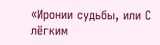«Иронии судьбы, или С лёгким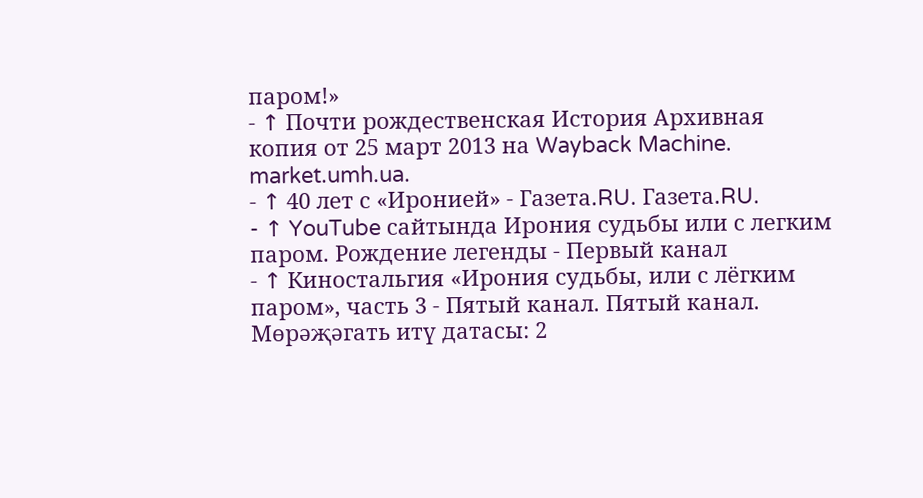паром!»
- ↑ Почти рождественская История Архивная копия от 25 март 2013 на Wayback Machine. market.umh.ua.
- ↑ 40 лет с «Иронией» - Газета.RU. Газета.RU.
- ↑ YouTube сайтында Ирония судьбы или с легким паром. Рождение легенды - Первый канал
- ↑ Киностальгия «Ирония судьбы, или с лёгким паром», часть 3 - Пятый канал. Пятый канал. Мөрәҗәгать итү датасы: 2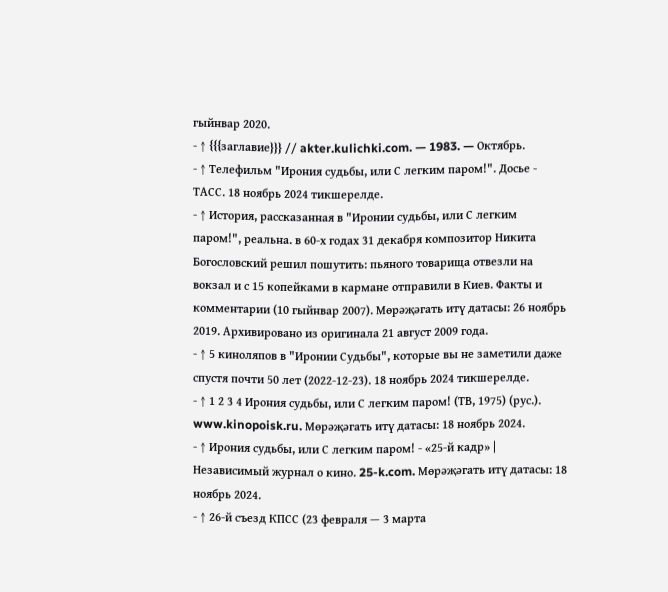гыйнвар 2020.
- ↑ {{{заглавие}}} // akter.kulichki.com. — 1983. — Октябрь.
- ↑ Телефильм "Ирония судьбы, или С легким паром!". Досье - ТАСС. 18 ноябрь 2024 тикшерелде.
- ↑ История, рассказанная в "Иронии судьбы, или С легким паром!", реальна. в 60-х годах 31 декабря композитор Никита Богословский решил пошутить: пьяного товарища отвезли на вокзал и с 15 копейками в кармане отправили в Киев. Факты и комментарии (10 гыйнвар 2007). Мөрәҗәгать итү датасы: 26 ноябрь 2019. Архивировано из оригинала 21 август 2009 года.
- ↑ 5 киноляпов в "Иронии Судьбы", которые вы не заметили даже спустя почти 50 лет (2022-12-23). 18 ноябрь 2024 тикшерелде.
- ↑ 1 2 3 4 Ирония судьбы, или С легким паром! (ТВ, 1975) (рус.). www.kinopoisk.ru. Мөрәҗәгать итү датасы: 18 ноябрь 2024.
- ↑ Ирония судьбы, или С легким паром! - «25-й кадр» | Независимый журнал о кино. 25-k.com. Мөрәҗәгать итү датасы: 18 ноябрь 2024.
- ↑ 26-й съезд КПСС (23 февраля — 3 марта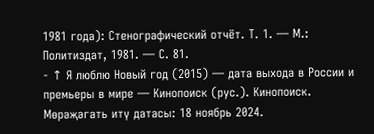1981 года): Стенографический отчёт. Т. 1. — М.: Политиздат, 1981. — С. 81.
- ↑ Я люблю Новый год (2015) — дата выхода в России и премьеры в мире — Кинопоиск (рус.). Кинопоиск. Мөрәҗәгать итү датасы: 18 ноябрь 2024.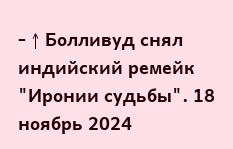- ↑ Болливуд снял индийский ремейк "Иронии судьбы". 18 ноябрь 2024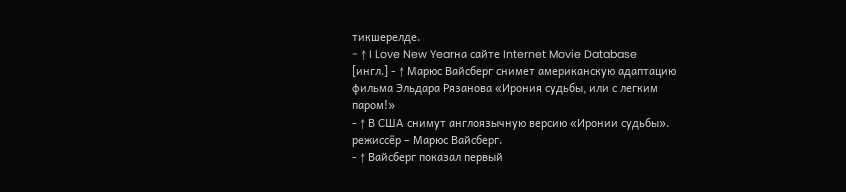тикшерелде.
- ↑ I Love New Yearна сайте Internet Movie Database
[ингл.] - ↑ Марюс Вайсберг снимет американскую адаптацию фильма Эльдара Рязанова «Ирония судьбы, или с легким паром!»
- ↑ В США снимут англоязычную версию «Иронии судьбы». режиссёр – Марюс Вайсберг.
- ↑ Вайсберг показал первый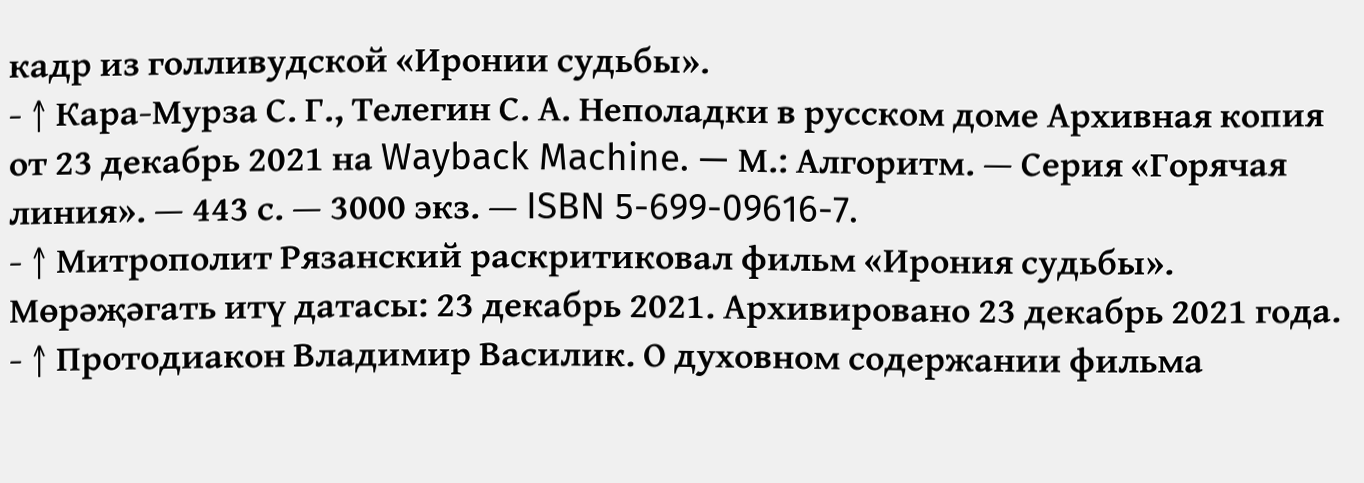кадр из голливудской «Иронии судьбы».
- ↑ Кара-Мурза С. Г., Телегин С. А. Неполадки в русском доме Архивная копия от 23 декабрь 2021 на Wayback Machine. — М.: Алгоритм. — Серия «Горячая линия». — 443 с. — 3000 экз. — ISBN 5-699-09616-7.
- ↑ Митрополит Рязанский раскритиковал фильм «Ирония судьбы». Мөрәҗәгать итү датасы: 23 декабрь 2021. Архивировано 23 декабрь 2021 года.
- ↑ Протодиакон Владимир Василик. О духовном содержании фильма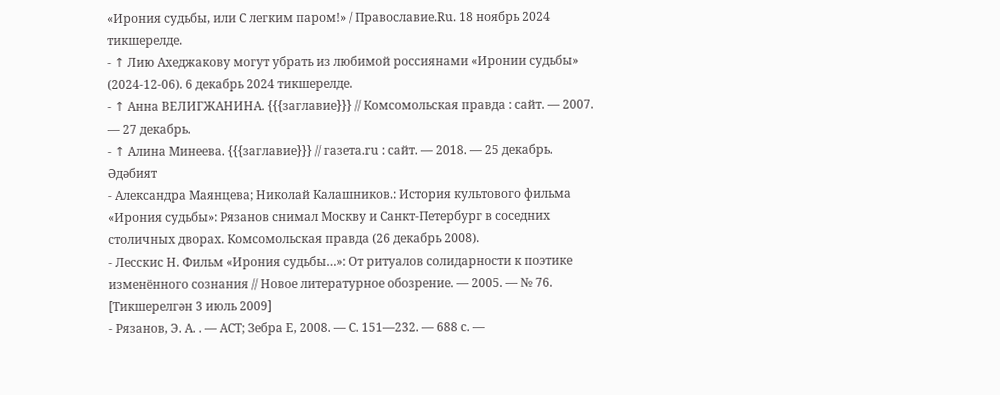«Ирония судьбы, или С легким паром!» / Православие.Ru. 18 ноябрь 2024 тикшерелде.
- ↑ Лию Ахеджакову могут убрать из любимой россиянами «Иронии судьбы» (2024-12-06). 6 декабрь 2024 тикшерелде.
- ↑ Анна ВЕЛИГЖАНИНА. {{{заглавие}}} // Комсомольская правда : сайт. — 2007. — 27 декабрь.
- ↑ Алина Минеева. {{{заглавие}}} // газета.ru : сайт. — 2018. — 25 декабрь.
Әдәбият
- Александра Маянцева; Николай Калашников.: История культового фильма «Ирония судьбы»: Рязанов снимал Москву и Санкт-Петербург в соседних столичных дворах. Комсомольская правда (26 декабрь 2008).
- Лесскис Н. Фильм «Ирония судьбы…»: От ритуалов солидарности к поэтике изменённого сознания // Новое литературное обозрение. — 2005. — № 76. [Тикшерелгән 3 июль 2009]
- Рязанов, Э. А. . — АСТ; Зебра Е, 2008. — С. 151—232. — 688 с. —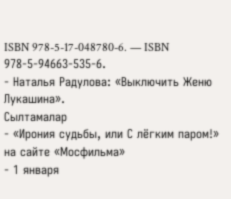ISBN 978-5-17-048780-6. — ISBN 978-5-94663-535-6.
- Наталья Радулова: «Выключить Женю Лукашина».
Сылтамалар
- «Ирония судьбы, или С лёгким паром!» на сайте «Мосфильма»
- 1 января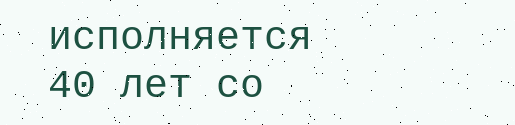исполняется 40 лет со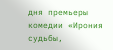дня премьеры комедии «Ирония судьбы,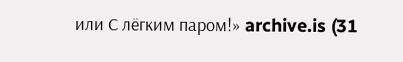или С лёгким паром!» archive.is (31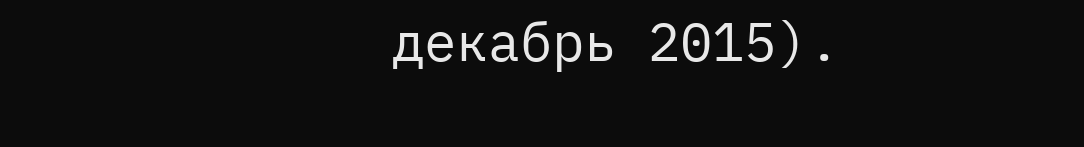декабрь 2015).